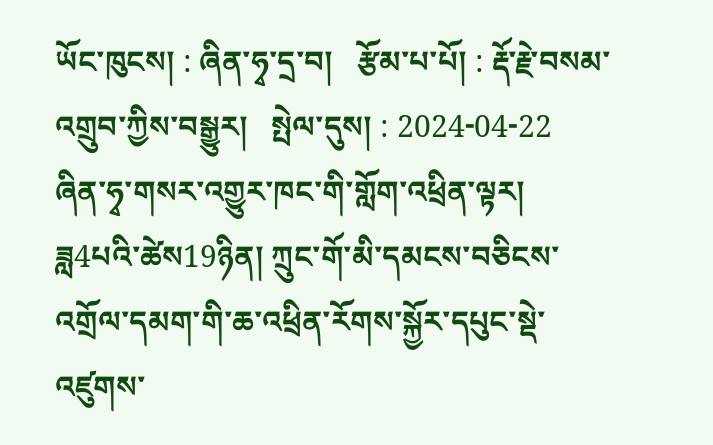ཡོང་ཁུངས། : ཞིན་ཧྭ་དྲ་བ།   རྩོམ་པ་པོ། : རྡོ་རྗེ་བསམ་འགྲུབ་ཀྱིས་བསྒྱུར།   སྤེལ་དུས། : 2024-04-22
ཞིན་ཧྭ་གསར་འགྱུར་ཁང་གི་གློག་འཕྲིན་ལྟར། ཟླ4པའི་ཚེས19ཉིན། ཀྲུང་གོ་མི་དམངས་བཅིངས་འགྲོལ་དམག་གི་ཆ་འཕྲིན་རོགས་སྐྱོར་དཔུང་སྡེ་འཛུགས་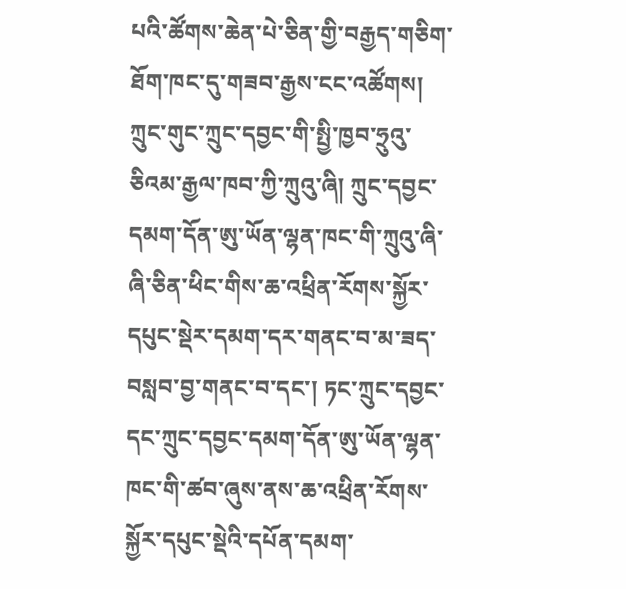པའི་ཚོགས་ཆེན་པེ་ཅིན་གྱི་བརྒྱད་གཅིག་ཐོག་ཁང་དུ་གཟབ་རྒྱས་ངང་འཚོགས། ཀྲུང་གུང་ཀྲུང་དབྱང་གི་སྤྱི་ཁྱབ་ཧྲུའུ་ཅིའམ་རྒྱལ་ཁབ་ཀྱི་ཀྲུའུ་ཞི། ཀྲུང་དབྱང་དམག་དོན་ཨུ་ཡོན་ལྷན་ཁང་གི་ཀྲུའུ་ཞི་ཞི་ཅིན་ཕིང་གིས་ཆ་འཕྲིན་རོགས་སྐྱོར་དཔུང་སྡེར་དམག་དར་གནང་བ་མ་ཟད་བསླབ་བྱ་གནང་བ་དང་། ཏང་ཀྲུང་དབྱང་དང་ཀྲུང་དབྱང་དམག་དོན་ཨུ་ཡོན་ལྷན་ཁང་གི་ཚབ་ཞུས་ནས་ཆ་འཕྲིན་རོགས་སྐྱོར་དཔུང་སྡེའི་དཔོན་དམག་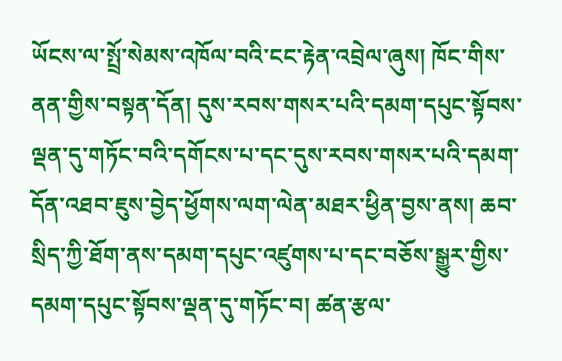ཡོངས་ལ་སྤྲོ་སེམས་འཁོལ་བའི་ངང་རྟེན་འབྲེལ་ཞུས། ཁོང་གིས་ནན་གྱིས་བསྟན་དོན། དུས་རབས་གསར་པའི་དམག་དཔུང་སྟོབས་ལྡན་དུ་གཏོང་བའི་དགོངས་པ་དང་དུས་རབས་གསར་པའི་དམག་དོན་འཐབ་ཇུས་བྱེད་ཕྱོགས་ལག་ལེན་མཐར་ཕྱིན་བྱས་ནས། ཆབ་སྲིད་ཀྱི་ཐོག་ནས་དམག་དཔུང་འཛུགས་པ་དང་བཅོས་སྒྱུར་གྱིས་དམག་དཔུང་སྟོབས་ལྡན་དུ་གཏོང་བ། ཚན་རྩལ་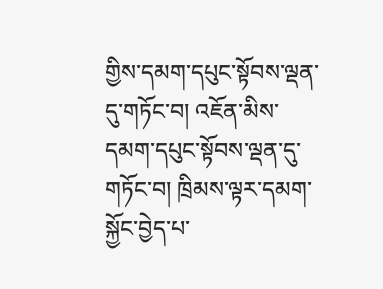གྱིས་དམག་དཔུང་སྟོབས་ལྡན་དུ་གཏོང་བ། འཇོན་མིས་དམག་དཔུང་སྟོབས་ལྡན་དུ་གཏོང་བ། ཁྲིམས་ལྟར་དམག་སྐྱོང་བྱེད་པ་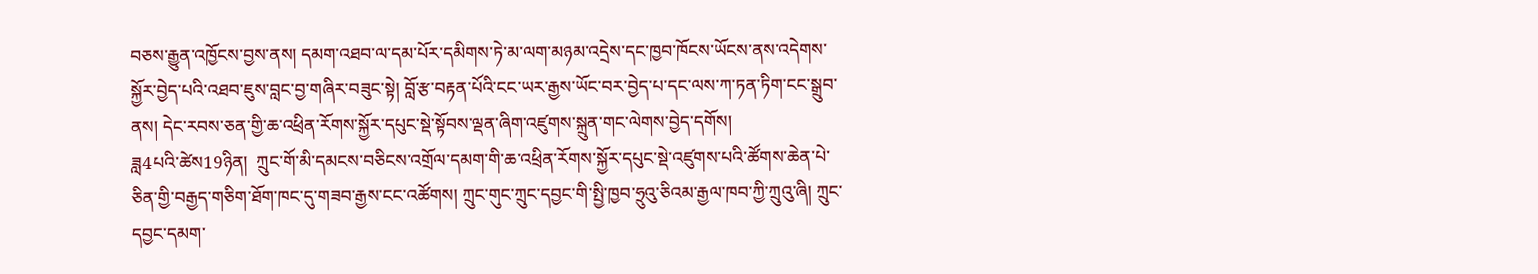བཅས་རྒྱུན་འཁྱོངས་བྱས་ནས། དམག་འཐབ་ལ་དམ་པོར་དམིགས་ཏེ་མ་ལག་མཉམ་འདྲེས་དང་ཁྱབ་ཁོངས་ཡོངས་ནས་འདེགས་སྐྱོར་བྱེད་པའི་འཐབ་ཇུས་བླང་བྱ་གཞིར་བཟུང་སྟེ། བློ་རྩ་བརྟན་པོའི་ངང་ཡར་རྒྱས་ཡོང་བར་བྱེད་པ་དང་ལས་ཀ་ཏན་ཏིག་ངང་སྒྲུབ་ནས། དེང་རབས་ཅན་གྱི་ཆ་འཕྲིན་རོགས་སྐྱོར་དཔུང་སྡེ་སྟོབས་ལྡན་ཞིག་འཛུགས་སྐྲུན་གང་ལེགས་བྱེད་དགོས།
ཟླ4པའི་ཚེས19ཉིན།  ཀྲུང་གོ་མི་དམངས་བཅིངས་འགྲོལ་དམག་གི་ཆ་འཕྲིན་རོགས་སྐྱོར་དཔུང་སྡེ་འཛུགས་པའི་ཚོགས་ཆེན་པེ་ཅིན་གྱི་བརྒྱད་གཅིག་ཐོག་ཁང་དུ་གཟབ་རྒྱས་ངང་འཚོགས། ཀྲུང་གུང་ཀྲུང་དབྱང་གི་སྤྱི་ཁྱབ་ཧྲུའུ་ཅིའམ་རྒྱལ་ཁབ་ཀྱི་ཀྲུའུ་ཞི། ཀྲུང་དབྱང་དམག་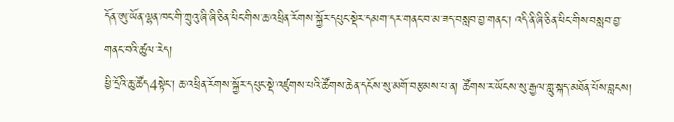དོན་ཨུ་ཡོན་ལྷན་ཁང་གི་ཀྲུའུ་ཞི་ཞི་ཅིན་ཕིང་གིས་ཆ་འཕྲིན་རོགས་སྐྱོར་དཔུང་སྡེར་དམག་དར་གནང་བ་མ་ཟད་བསླབ་བྱ་གནང་། འདི་ནི་ཞི་ཅིན་ཕིང་གིས་བསླབ་བྱ་གནང་བའི་ཚུལ་རེད།
ཕྱི་དྲོའི་ཆུ་ཚོད4སྟེང་། ཆ་འཕྲིན་རོགས་སྐྱོར་དཔུང་སྡེ་འཛུགས་པའི་ཚོགས་ཆེན་དངོས་སུ་མགོ་བརྩམས་པ་ན། ཚོགས་ར་ཡོངས་སུ་རྒྱལ་གླུ་སྐད་མཐོན་པོས་བླངས།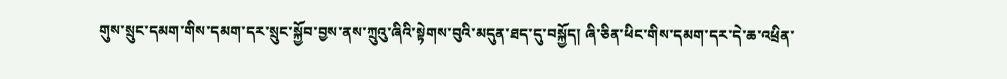གུས་སྲུང་དམག་གིས་དམག་དར་སྲུང་སྐྱོབ་བྱས་ནས་ཀྲུའུ་ཞིའི་སྟེགས་བུའི་མདུན་ཐད་དུ་བསྐྱོད། ཞི་ཅིན་ཕིང་གིས་དམག་དར་དེ་ཆ་འཕྲིན་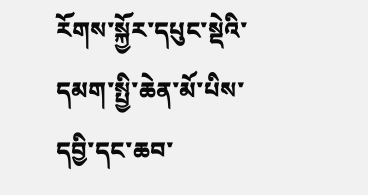རོགས་སྐྱོར་དཔུང་སྡེའི་དམག་སྤྱི་ཆེན་མོ་པིས་དབྱི་དང་ཆབ་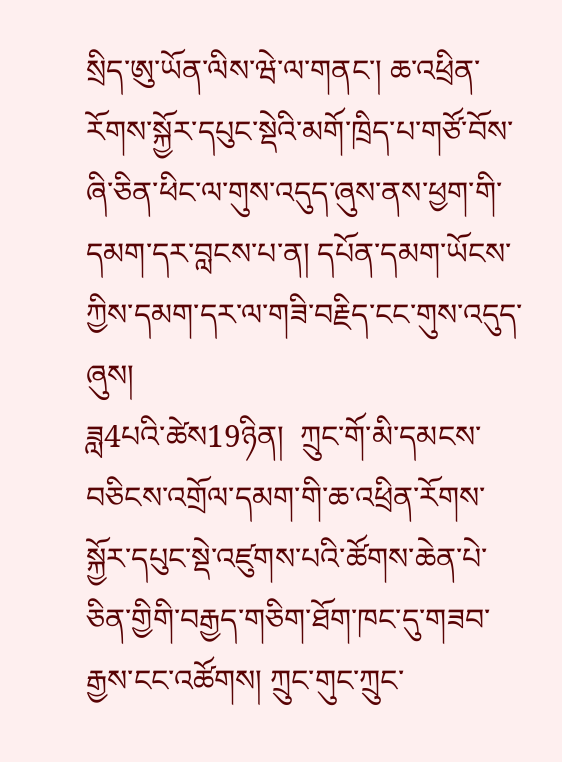སྲིད་ཨུ་ཡོན་ལིས་ཝེ་ལ་གནང་། ཆ་འཕྲིན་རོགས་སྐྱོར་དཔུང་སྡེའི་མགོ་ཁྲིད་པ་གཙོ་བོས་ཞི་ཅིན་ཕིང་ལ་གུས་འདུད་ཞུས་ནས་ཕྱག་གི་དམག་དར་བླངས་པ་ན། དཔོན་དམག་ཡོངས་ཀྱིས་དམག་དར་ལ་གཟི་བརྗིད་ངང་གུས་འདུད་ཞུས།
ཟླ4པའི་ཚེས19ཉིན།  ཀྲུང་གོ་མི་དམངས་བཅིངས་འགྲོལ་དམག་གི་ཆ་འཕྲིན་རོགས་སྐྱོར་དཔུང་སྡེ་འཛུགས་པའི་ཚོགས་ཆེན་པེ་ཅིན་གྱིགི་བརྒྱད་གཅིག་ཐོག་ཁང་དུ་གཟབ་རྒྱས་ངང་འཚོགས། ཀྲུང་གུང་ཀྲུང་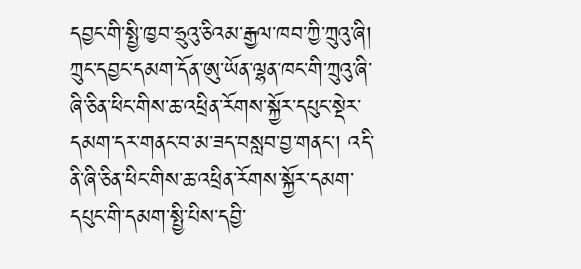དབྱང་གི་སྤྱི་ཁྱབ་ཧྲུའུ་ཅིའམ་རྒྱལ་ཁབ་ཀྱི་ཀྲུའུ་ཞི། ཀྲུང་དབྱང་དམག་དོན་ཨུ་ཡོན་ལྷན་ཁང་གི་ཀྲུའུ་ཞི་ཞི་ཅིན་ཕིང་གིས་ཆ་འཕྲིན་རོགས་སྐྱོར་དཔུང་སྡེར་དམག་དར་གནང་བ་མ་ཟད་བསླབ་བྱ་གནང་། འདི་ནི་ཞི་ཅིན་ཕིང་གིས་ཆ་འཕྲིན་རོགས་སྐྱོར་དམག་དཔུང་གི་དམག་སྤྱི་པིས་དབྱི་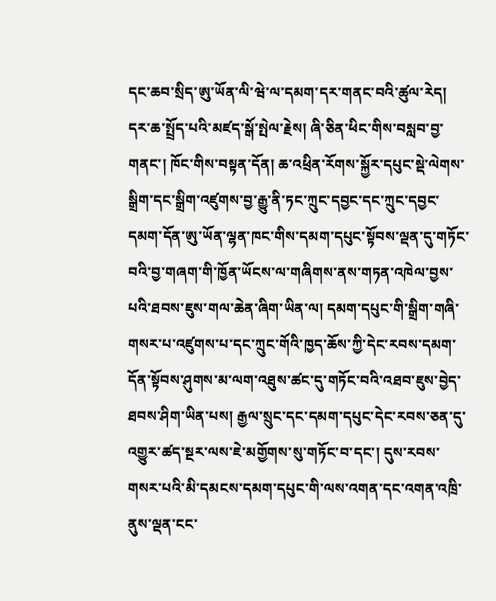དང་ཆབ་སྲིད་ཨུ་ཡོན་ལི་ཝེ་ལ་དམག་དར་གནང་བའི་ཚུལ་རེད།
དར་ཆ་སྤྲོད་པའི་མཛད་སྒོ་སྤེལ་རྗེས། ཞི་ཅིན་ཕིང་གིས་བསླབ་བྱ་གནང་། ཁོང་གིས་བསྟན་དོན། ཆ་འཕྲིན་རོགས་སྐྱོར་དཔུང་སྡེ་ལེགས་སྒྲིག་དང་སྒྲིག་འཛུགས་བྱ་རྒྱུ་ནི་ཏང་ཀྲུང་དབྱང་དང་ཀྲུང་དབྱང་དམག་དོན་ཨུ་ཡོན་ལྷན་ཁང་གིས་དམག་དཔུང་སྟོབས་ལྡན་དུ་གཏོང་བའི་བྱ་གཞག་གི་ཁྱོན་ཡོངས་ལ་གཞིགས་ནས་གཏན་འཁེལ་བྱས་པའི་ཐབས་ཇུས་གལ་ཆེན་ཞིག་ཡིན་ལ། དམག་དཔུང་གི་སྒྲིག་གཞི་གསར་པ་འཛུགས་པ་དང་ཀྲུང་གོའི་ཁྱད་ཆོས་ཀྱི་དེང་རབས་དམག་དོན་སྟོབས་ཤུགས་མ་ལག་འཐུས་ཚང་དུ་གཏོང་བའི་འཐབ་ཇུས་བྱེད་ཐབས་ཤིག་ཡིན་པས། རྒྱལ་སྲུང་དང་དམག་དཔུང་དེང་རབས་ཅན་དུ་འགྱུར་ཚད་སྔར་ལས་ཇེ་མགྱོགས་སུ་གཏོང་བ་དང་། དུས་རབས་གསར་པའི་མི་དམངས་དམག་དཔུང་གི་ལས་འགན་དང་འགན་འཁྲི་ནུས་ལྡན་ངང་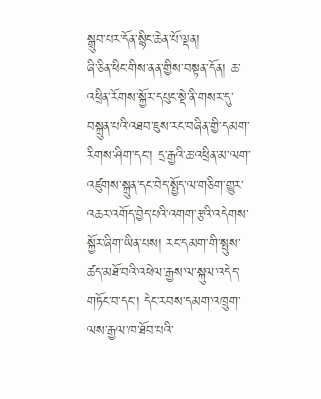སྒྲུབ་པར་དོན་སྙིང་ཆེན་པོ་ལྡན།
ཞི་ཅིན་ཕིང་གིས་ནན་གྱིས་བསྟན་དོན། ཆ་འཕྲིན་རོགས་སྐྱོར་དཔུང་སྡེ་ནི་གསར་དུ་བསྐྲུན་པའི་འཐབ་ཇུས་རང་བཞིན་གྱི་དམག་རིགས་ཤིག་དང་། དྲ་རྒྱའི་ཆ་འཕྲིན་མ་ལག་འཛུགས་སྐྲུན་དང་བེད་སྤྱོད་ལ་གཅིག་གྱུར་འཆར་འགོད་བྱེད་པའི་འགག་རྩའི་འདེགས་སྐྱོར་ཞིག་ཡིན་པས། རང་དམག་གི་སྤུས་ཚད་མཐོ་བའི་འཕེལ་རྒྱས་ལ་སྐུལ་འདེད་གཏོང་བ་དང་། དེང་རབས་དམག་འཁྲུག་ལས་རྒྱལ་ཁ་ཐོབ་པའི་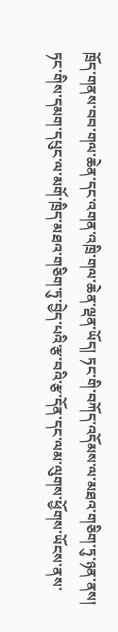ཁྲོད་གནས་བབ་གལ་ཆེན་དང་འགན་འཁྲི་གལ་ཆེན་ལྡན་ཡོད། ཏང་གི་བཀོད་འདོམས་ལ་མཐའ་གཅིག་ཏུ་ཉན་ནས། ཏང་གིས་དམག་དཔུང་ལ་མགོ་ཁྲིད་མཐའ་གཅིག་ཏུ་བྱེད་པའི་རྩ་བའི་རྩ་དོན་དང་ལམ་ལུགས་ཕྱོགས་ཡོངས་ནས་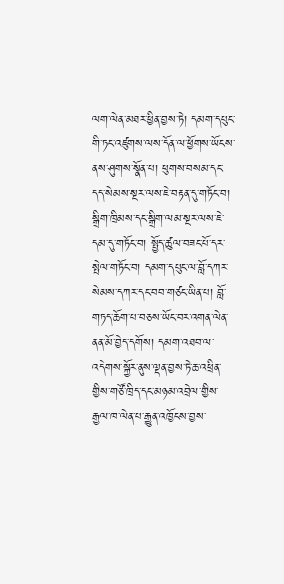ལག་ལེན་མཐར་ཕྱིན་བྱས་ཏེ། དམག་དཔུང་གི་ཏང་འཛུགས་ལས་དོན་ལ་ཕྱོགས་ཡོངས་ནས་ཤུགས་སྣོན་པ། ཕུགས་བསམ་དང་དད་སེམས་སྔར་ལས་ཇེ་བརྟན་དུ་གཏོང་བ། སྒྲིག་ཁྲིམས་དང་སྒྲིག་ལམ་སྔར་ལས་ཇེ་དམ་དུ་གཏོང་བ། སྤྱོད་ཚུལ་བཟང་པོ་དར་སྤེལ་གཏོང་བ། དམག་དཔུང་ལ་བློ་དཀར་སེམས་དཀར་དང་བབ་གཙང་ཡིན་པ། བློ་གཏད་ཆོག་པ་བཅས་ཡོང་བར་འགན་ལེན་ནན་མོ་བྱེད་དགོས། དམག་འཐབ་ལ་འདེགས་སྐྱོར་ནུས་ལྡན་བྱས་ཏེ་ཆ་འཕྲིན་གྱིས་གཙོ་ཁྲིད་དང་མཉམ་འབྲེལ་གྱིས་རྒྱལ་ཁ་ལེན་པ་རྒྱུན་འཁྱོངས་བྱས་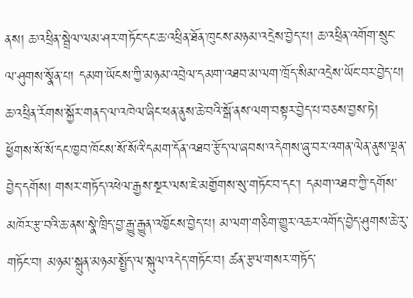ནས། ཆ་འཕྲིན་སྦྲེལ་ལམ་ཤར་གཏོང་དང་ཆ་འཕྲིན་ཐོན་ཁུངས་མཉམ་འདྲེས་བྱེད་པ། ཆ་འཕྲིན་འགོག་སྲུང་ལ་ཤུགས་སྣོན་པ། དམག་ཡོངས་ཀྱི་མཉམ་འབྲེལ་དམག་འཐབ་མ་ལག་ཁྲོད་སིམ་འདྲེས་ཡོང་བར་བྱེད་པ། ཆ་འཕྲིན་རོགས་སྐྱོར་གནད་ལ་འཁེལ་ཞིང་ཕན་ནུས་ཆེ་བའི་སྒོ་ནས་ལག་བསྟར་བྱེད་པ་བཅས་བྱས་ཏེ། ཕྱོགས་སོ་སོ་དང་ཁྱབ་ཁོངས་སོ་སོའི་དམག་དོན་འཐབ་རྩོད་ལ་ཞབས་འདེགས་ཞུ་བར་འགན་ལེན་ནུས་ལྡན་བྱེད་དགོས། གསར་གཏོད་འཕེལ་རྒྱས་སྔར་ལས་ཇེ་མགྱོགས་སུ་གཏོང་བ་དང་། དམག་འཐབ་ཀྱི་དགོས་མཁོར་རྩ་བའི་ཆ་ནས་སྣེ་ཁྲིད་བྱ་རྒྱུ་རྒྱུན་འཁྱོངས་བྱེད་པ། མ་ལག་གཅིག་གྱུར་འཆར་འགོད་བྱེད་ཤུགས་ཆེ་རུ་གཏོང་བ། མཉམ་སྐྲུན་མཉམ་སྤྱོད་ལ་སྐུལ་འདེད་གཏོང་བ། ཚན་རྩལ་གསར་གཏོད་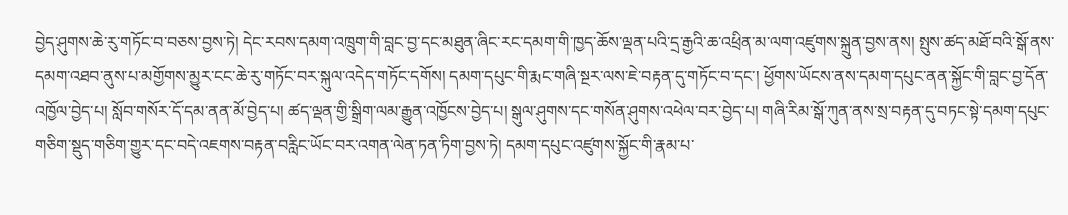བྱེད་ཤུགས་ཆེ་རུ་གཏོང་བ་བཅས་བྱས་ཏེ། དེང་རབས་དམག་འཁྲུག་གི་བླང་བྱ་དང་མཐུན་ཞིང་རང་དམག་གི་ཁྱད་ཆོས་ལྡན་པའི་དྲ་རྒྱའི་ཆ་འཕྲིན་མ་ལག་འཛུགས་སྐྲུན་བྱས་ནས། སྤུས་ཚད་མཐོ་བའི་སྒོ་ནས་དམག་འཐབ་ནུས་པ་མགྱོགས་མྱུར་ངང་ཆེ་རུ་གཏོང་བར་སྐུལ་འདེད་གཏོང་དགོས། དམག་དཔུང་གི་རྨང་གཞི་སྔར་ལས་ཇེ་བརྟན་དུ་གཏོང་བ་དང་། ཕྱོགས་ཡོངས་ནས་དམག་དཔུང་ནན་སྐྱོང་གི་བླང་བྱ་དོན་འཁྱོལ་བྱེད་པ། སློབ་གསོར་དོ་དམ་ནན་མོ་བྱེད་པ། ཚད་ལྡན་གྱི་སྒྲིག་ལམ་རྒྱུན་འཁྱོངས་བྱེད་པ། སྒུལ་ཤུགས་དང་གསོན་ཤུགས་འཕེལ་བར་བྱེད་པ། གཞི་རིམ་སྒོ་ཀུན་ནས་སྲ་བརྟན་དུ་བཏང་སྟེ་དམག་དཔུང་གཅིག་སྡུད་གཅིག་གྱུར་དང་བདེ་འཇགས་བརྟན་བརླིང་ཡོང་བར་འགན་ལེན་ཏན་ཏིག་བྱས་ཏེ། དམག་དཔུང་འཛུགས་སྐྱོང་གི་རྣམ་པ་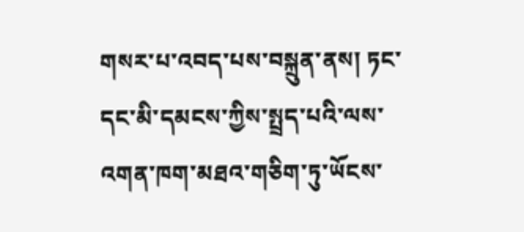གསར་པ་འབད་པས་བསྐྲུན་ནས། ཏང་དང་མི་དམངས་ཀྱིས་སྤྲད་པའི་ལས་འགན་ཁག་མཐའ་གཅིག་ཏུ་ཡོངས་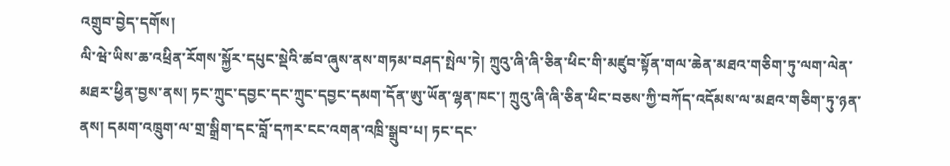འགྲུབ་བྱེད་དགོས།
ལི་ཝེ་ཡིས་ཆ་འཕྲིན་རོགས་སྐྱོར་དཔུང་སྡེའི་ཚབ་ཞུས་ནས་གཏམ་བཤད་སྤེལ་ཏེ། ཀྲུའུ་ཞི་ཞི་ཅིན་ཕིང་གི་མཛུབ་སྟོན་གལ་ཆེན་མཐའ་གཅིག་ཏུ་ལག་ལེན་མཐར་ཕྱིན་བྱས་ནས། ཏང་ཀྲུང་དབྱང་དང་ཀྲུང་དབྱང་དམག་དོན་ཨུ་ཡོན་ལྷན་ཁང་། ཀྲུའུ་ཞི་ཞི་ཅིན་ཕིང་བཅས་ཀྱི་བཀོད་འདོམས་ལ་མཐའ་གཅིག་ཏུ་ཉན་ནས། དམག་འཁྲུག་ལ་གྲ་སྒྲིག་དང་བློ་དཀར་ངང་འགན་འཁྲི་སྒྲུབ་པ། ཏང་དང་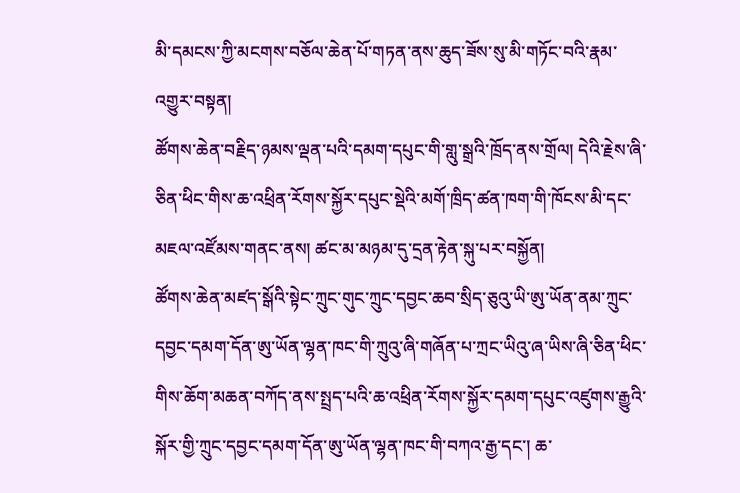མི་དམངས་ཀྱི་མངགས་བཅོལ་ཆེན་པོ་གཏན་ནས་ཆུད་ཟོས་སུ་མི་གཏོང་བའི་རྣམ་འགྱུར་བསྟན།
ཚོགས་ཆེན་བརྗིད་ཉམས་ལྡན་པའི་དམག་དཔུང་གི་གླུ་སྒྲའི་ཁྲོད་ནས་གྲོལ། དེའི་རྗེས་ཞི་ཅིན་ཕིང་གིས་ཆ་འཕྲིན་རོགས་སྐྱོར་དཔུང་སྡེའི་མགོ་ཁྲིད་ཚན་ཁག་གི་ཁོངས་མི་དང་མཇལ་འཛོམས་གནང་ནས། ཚང་མ་མཉམ་དུ་དྲན་རྟེན་སྐུ་པར་བསྐྱོན།
ཚོགས་ཆེན་མཛད་སྒོའི་སྟེང་ཀྲུང་གུང་ཀྲུང་དབྱང་ཆབ་སྲིད་ཅུའུ་ཡི་ཨུ་ཡོན་ནམ་ཀྲུང་དབྱང་དམག་དོན་ཨུ་ཡོན་ལྷན་ཁང་གི་ཀྲུའུ་ཞི་གཞོན་པ་ཀྲང་ཡིའུ་ཞ་ཡིས་ཞི་ཅིན་ཕིང་གིས་ཆོག་མཆན་བཀོད་ནས་སྤྲད་པའི་ཆ་འཕྲིན་རོགས་སྐྱོར་དམག་དཔུང་འཛུགས་རྒྱུའི་སྐོར་གྱི་ཀྲུང་དབྱང་དམག་དོན་ཨུ་ཡོན་ལྷན་ཁང་གི་བཀའ་རྒྱ་དང་། ཆ་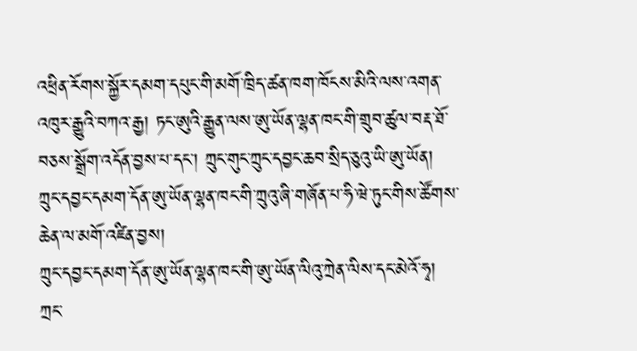འཕྲིན་རོགས་སྐྱོར་དམག་དཔུང་གི་མགོ་ཁྲིད་ཚན་ཁག་ཁོངས་མིའི་ལས་འགན་འཁུར་རྒྱུའི་བཀའ་རྒྱ། ཏང་ཨུའི་རྒྱུན་ལས་ཨུ་ཡོན་ལྷན་ཁང་གི་གྲུབ་ཚུལ་བརྡ་ཐོ་བཅས་སྒྲོག་འདོན་བྱས་པ་དང་། ཀྲུང་གུང་ཀྲུང་དབྱང་ཆབ་སྲིད་ཅུའུ་ཡི་ཨུ་ཡོན། ཀྲུང་དབྱང་དམག་དོན་ཨུ་ཡོན་ལྷན་ཁང་གི་ཀྲུའུ་ཞི་གཞོན་པ་ཧི་ཝེ་ཏུང་གིས་ཚོགས་ཆེན་ལ་མགོ་འཛིན་བྱས།
ཀྲུང་དབྱང་དམག་དོན་ཨུ་ཡོན་ལྷན་ཁང་གི་ཨུ་ཡོན་ལིའུ་ཀྲེན་ལིས་དང་མེའོ་ཧྭ། ཀྲང་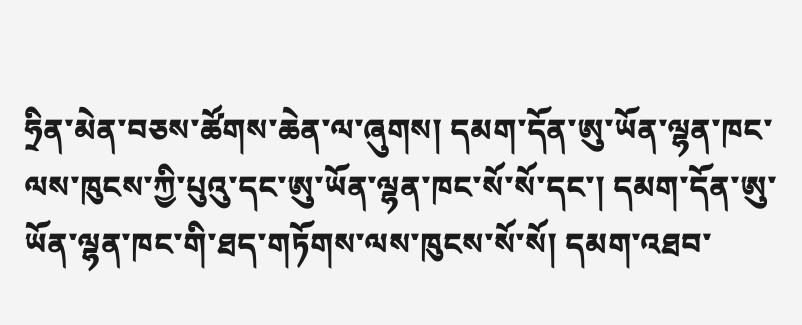ཧྲིན་མེན་བཅས་ཚོགས་ཆེན་ལ་ཞུགས། དམག་དོན་ཨུ་ཡོན་ལྷན་ཁང་ལས་ཁུངས་ཀྱི་པུའུ་དང་ཨུ་ཡོན་ལྷན་ཁང་སོ་སོ་དང་། དམག་དོན་ཨུ་ཡོན་ལྷན་ཁང་གི་ཐད་གཏོགས་ལས་ཁུངས་སོ་སོ། དམག་འཐབ་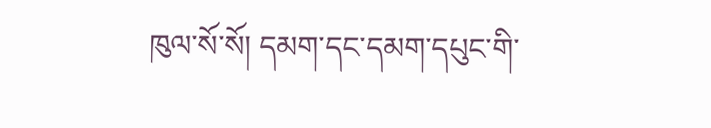ཁུལ་སོ་སོ། དམག་དང་དམག་དཔུང་གི་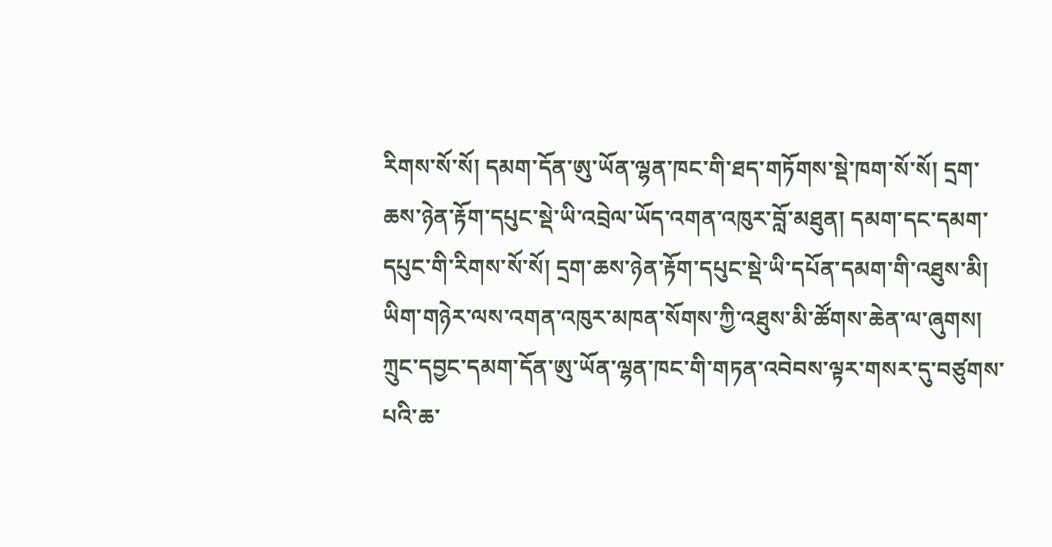རིགས་སོ་སོ། དམག་དོན་ཨུ་ཡོན་ལྷན་ཁང་གི་ཐད་གཏོགས་སྡེ་ཁག་སོ་སོ། དྲག་ཆས་ཉེན་རྟོག་དཔུང་སྡེ་ཡི་འབྲེལ་ཡོད་འགན་འཁུར་བློ་མཐུན། དམག་དང་དམག་དཔུང་གི་རིགས་སོ་སོ། དྲག་ཆས་ཉེན་རྟོག་དཔུང་སྡེ་ཡི་དཔོན་དམག་གི་འཐུས་མི། ཡིག་གཉེར་ལས་འགན་འཁུར་མཁན་སོགས་ཀྱི་འཐུས་མི་ཚོགས་ཆེན་ལ་ཞུགས།
ཀྲུང་དབྱང་དམག་དོན་ཨུ་ཡོན་ལྷན་ཁང་གི་གཏན་འབེབས་ལྟར་གསར་དུ་བཙུགས་པའི་ཆ་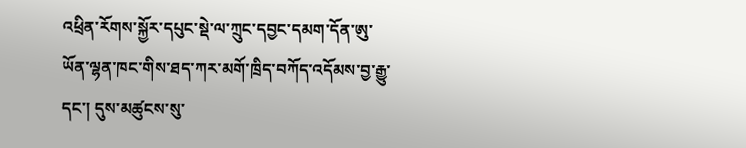འཕྲིན་རོགས་སྐྱོར་དཔུང་སྡེ་ལ་ཀྲུང་དབྱང་དམག་དོན་ཨུ་ཡོན་ལྷན་ཁང་གིས་ཐད་ཀར་མགོ་ཁྲིད་བཀོད་འདོམས་བྱ་རྒྱུ་དང་། དུས་མཚུངས་སུ་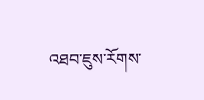འཐབ་ཇུས་རོགས་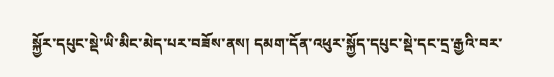སྐྱོར་དཔུང་སྡེ་ཡི་མིང་མེད་པར་བཟོས་ནས། དམག་དོན་འཕུར་སྐྱོད་དཔུང་སྡེ་དང་དྲ་རྒྱའི་བར་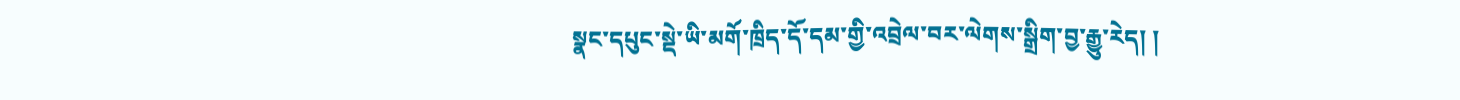སྣང་དཔུང་སྡེ་ཡི་མགོ་ཁྲིད་དོ་དམ་གྱི་འབྲེལ་བར་ལེགས་སྒྲིག་བྱ་རྒྱུ་རེད། །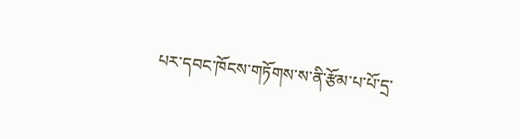པར་དབང་ཁོངས་གཏོགས་ས་ནི་རྩོམ་པ་པོ་དྲ་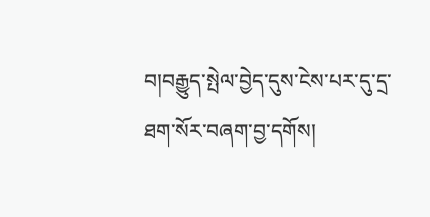བ།བརྒྱུད་སྤེལ་བྱེད་དུས་ངེས་པར་དུ་དྲ་ཐག་སོར་བཞག་བྱ་དགོས།